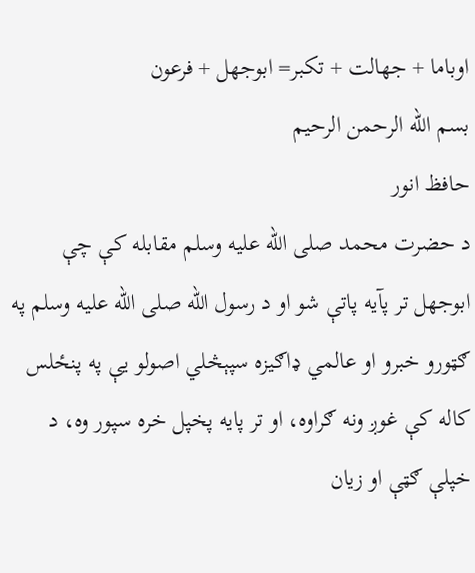اوباما + جهالت + تکبر= ابوجهل + فرعون
بسم الله الرحمن الرحيم
حافظ انور
د حضرت محمد صلی الله عليه وسلم مقابله کې چې ابوجهل تر پآيه پاتې شو او د رسول الله صلی الله عليه وسلم په ګټورو خبرو او عالمي ډاګيزه سپېڅلي اصولو يې په پنځلس کاله کې غوږ ونه ګراوه، او تر پايه پخپل خره سپور وه، د خپلې ګټې او زيان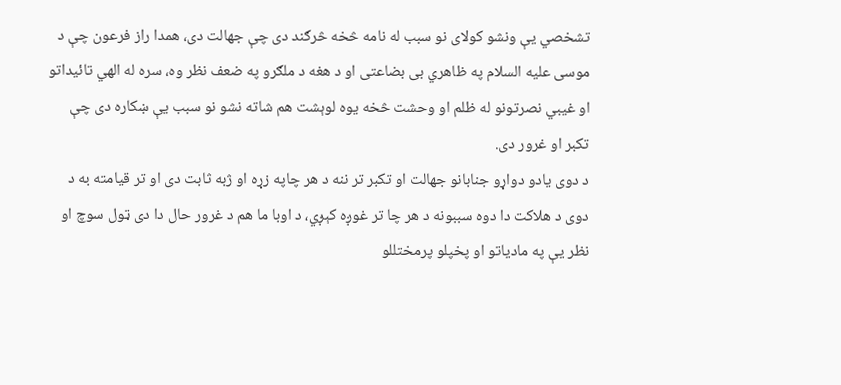تشخصي يې ونشو کولای نو سبب له نامه څخه څرګند دی چې جهالت دی، همدا راز فرعون چې د موسی عليه السلام په ظاهري بی بضاعتی او د هغه د ملګرو په ضعف نظر وه، سره له الهي تائيداتو او غيبي نصرتونو له ظلم او وحشت څخه يوه لوېشت هم شاته نشو نو سبب يې ښکاره دی چې تکبر او غرور دی.
د دوی يادو دواړو جنابانو جهالت او تکبر تر ننه د هر چاپه زړه او ژبه ثابت دی او تر قيامته به د دوی د هلاکت دا دوه سببونه د هر چا تر غوږه کېږي، د اوبا ما هم د غرور حال دا دی ټول سوچ او نظر يې په مادياتو او پخپلو پرمختللو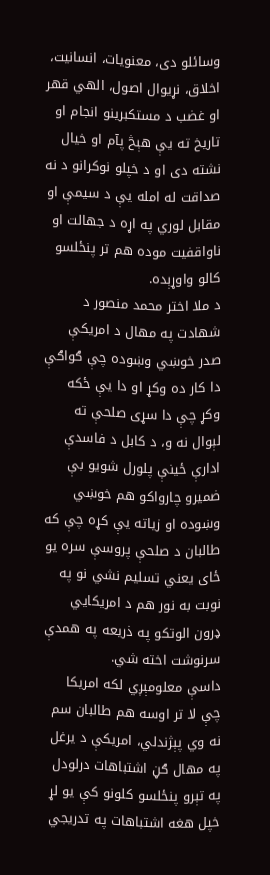وسائلو دی، معنويات، انسانيت، اخلاق، نړيوال اصول، الهي قهر او غضب د مستکبرينو انجام او تاريخ ته يې هېڅ پآم او خيال نشته دی او د خپلو نوکرانو د نه صداقت له امله يې د سيمې او مقابل لوري په اړه د جهالت او ناواقفيت موده هم تر پنځلسو کالو واوړېده.
د ملا اختر محمد منصور د شهادت په مهال د امريکې صدر خوښي وښوده چې ګواګې دا کار ده وکړ او دا يې ځکه وکړ چې دا سړی صلحې ته لېوال نه و، د کابل د فاسدې ادارې ځينې پلورل شويو بې ضميرو چارواکو هم خوښي وښوده او زياته يې کړه چې که طالبان د صلحې پروسې سره يو ځای يعني تسليم نشي نو په نوبت به نور هم د امريکايي ډرون الوتکو په ذريعه په همدې سرنوشت اخته شي.
داسې معلومېږي لکه امريکا چې لا تر اوسه هم طالبان سم نه وي پېژندلي، امريکې د يرغل په مهال ګڼ اشتباهات درلودل په تېرو پنځلسو کلونو کې يو لړ خپل هغه اشتباهات په تدريجي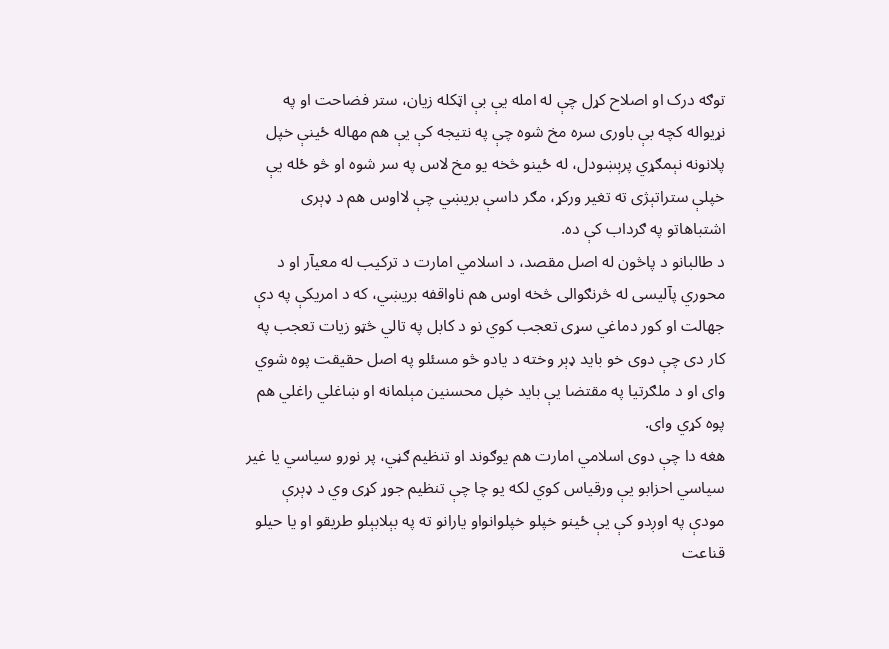توګه درک او اصلاح کړل چې له امله يې بې اټکله زيان، ستر فضاحت او په نړيواله کچه بې باوری سره مخ شوه چې په نتيجه کې يې هم مهاله ځينې خپل پلانونه نېمګړي پرېښودل، له ځينو څخه يو مخ لاس په سر شوه او څو ځله يې خپلې ستراتېژی ته تغير ورکړ، مګر داسې بريښي چې لااوس هم د ډېری اشتباهاتو په ګرداب کې ده.
د طالبانو د پاڅون له اصل مقصد، د اسلامي امارت د ترکيب له معيآر او د محوري پآليسی له څرنګوالی څخه اوس هم ناواقفه بريښي، که د امريکې په دې جهالت او کور دماغي سړی تعجب کوي نو د کابل په تالي څټو زيات تعجب په کار دی چې دوی خو بايد ډېر وخته د يادو څو مسئلو په اصل حقيقت پوه شوي وای او د ملګرتيا په مقتضا يې بايد خپل محسنين مېلمانه او ښاغلي راغلي هم پوه کړي وای.
هغه دا چې دوی اسلامي امارت هم يوګوند او تنظيم ګڼي، پر نورو سياسي يا غير سياسي احزابو يې ورقياس کوي لکه يو چا چې تنظيم جوړ کړی وي د ډېرې مودې په اوږدو کې يې ځينو خپلو خپلوانواو يارانو ته په بېلابېلو طريقو او يا حيلو قناعت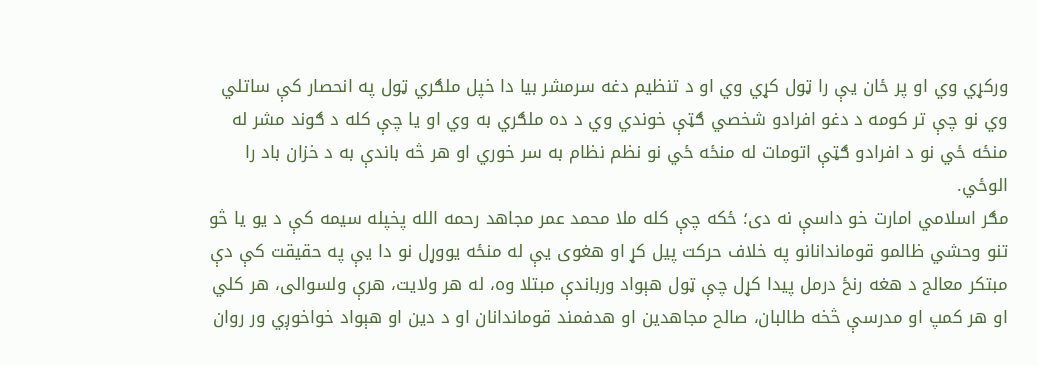ورکړي وي او پر ځان يې را ټول کړي وي او د تنظيم دغه سرمشر بيا دا خپل ملګري ټول په انحصار کې ساتلي وي نو چې تر کومه د دغو افرادو شخصي ګټې خوندي وي د ده ملګري به وي او يا چې کله د ګوند مشر له منځه ځي نو د افرادو ګټې اتومات له منځه ځي نو نظم نظام به سر خوري او هر څه باندې به د خزان باد را الوځي.
مګر اسلامي امارت خو داسې نه دی؛ ځکه چې کله ملا محمد عمر مجاهد رحمه الله پخپله سيمه کې د يو يا څو تنو وحشي ظالمو قوماندانانو په خلاف حرکت پيل کړ او هغوی يې له منځه يووړل نو دا يې په حقيقت کې دې مبتکر معالج د هغه رنځ درمل پيدا کړل چې ټول هېواد ورباندې مبتلا وه، له هر ولايت، هرې ولسوالی، هر کلي او هر کمپ او مدرسې څخه طالبان، صالح مجاهدين او هدفمند قوماندانان او د دين او هېواد خواخوږي ور روان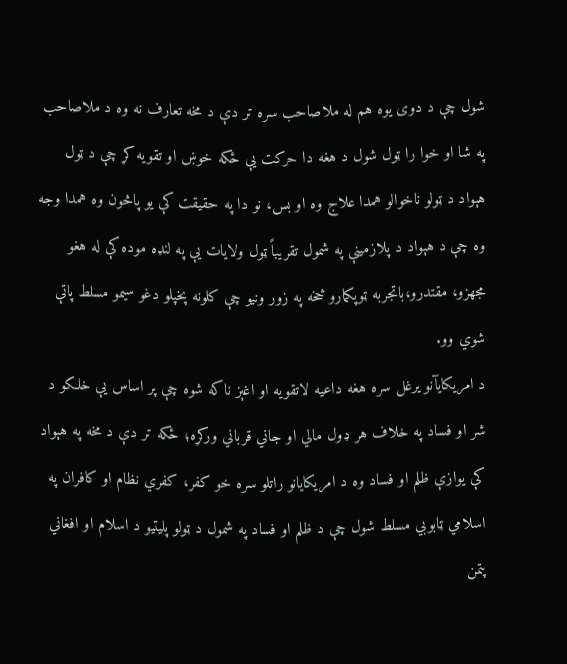شول چې د دوی يوه هم له ملاصاحب سره تر دې د مخه تعارف نه وه د ملاصاحب په شا او خوا را ټول شول د هغه دا حرکت يې ځکه خوښ او تقويه کړ چې د ټول هېواد د ټولو ناخوالو همدا علاج وه او بس، نو دا په حقيقت کې يو پاڅون وه همدا وجه وه چې د هېواد د پلازمينې په شمول تقريباً ټول ولايات يې په لنډه موده کې له هغو مجهزو، مقتدرو،باتجربه ټوپکمارو څخه په زور ونيو چې کلونه پخپلو دغو سيمو مسلط پاتې شوي وو.
د امريکايآنو يرغل سره هغه داعيه لاتقويه او اغېز ناکه شوه چې پر اساس يې خلکو د شر او فساد په خلاف هر ډول مالي او جاني قرباني ورکړه؛ ځکه تر دې د مخه په هېواد کې يوازې ظلم او فساد وه د امريکايانو راتلو سره خو کفر، کفري نظام او کافران په اسلامي ټابوبي مسلط شول چې د ظلم او فساد په شمول د ټولو پليتيو د اسلام او افغاني پتمن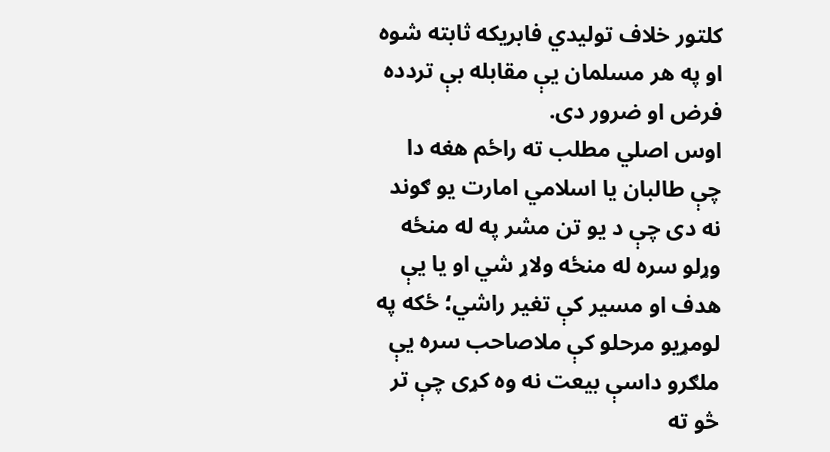کلتور خلاف توليدي فابريکه ثابته شوه او په هر مسلمان يې مقابله بې تردده فرض او ضرور دی.
اوس اصلي مطلب ته راځم هغه دا چې طالبان يا اسلامي امارت يو ګوند نه دی چې د يو تن مشر په له منځه وړلو سره له منځه ولاړ شي او يا يې هدف او مسير کې تغير راشي؛ ځکه په لومړيو مرحلو کې ملاصاحب سره يې ملګرو داسې بيعت نه وه کړی چې تر څو ته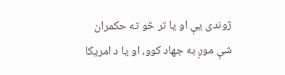ژوندی يې او يا تر څو ته حکمران شې موږ به جهاد کوو، او يا د امريکا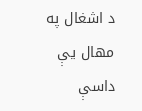د اشغال په مهال يې داسې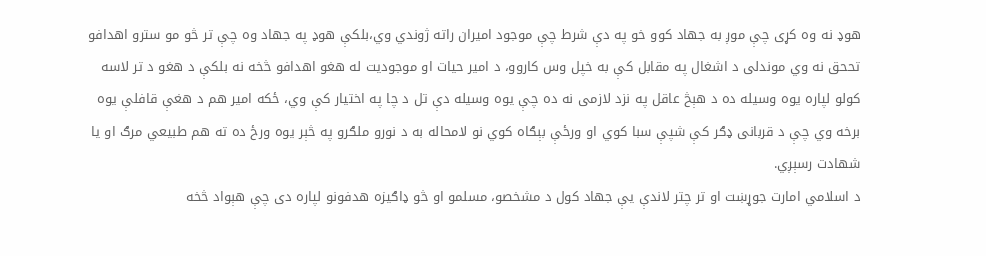هوډ نه وه کړی چې موږ به جهاد کوو خو په دې شرط چې موجود اميران راته ژوندي وي،بلکې هوډ په جهاد وه چې تر څو مو سترو اهدافو تححق نه وي موندلی د اشغال په مقابل کې به خپل وس کاروو، د امير حيات او موجوديت له هغو اهدافو څخه نه بلکې د هغو د تر لاسه کولو لپاره يوه وسيله ده د هېڅ عاقل په نزد لازمی نه ده چې يوه وسيله دې تل د چا په اختيار کې وي، ځکه امير هم د هغې قافلې يوه برخه وي چې د قربانی ډګر کې شپې سبا کوي او ورځې بېګاه کوي نو لامحاله به د نورو ملګرو په څېر يوه ورځ ده ته هم طبيعي مرګ او يا شهادت رسېږي.
د اسلامي امارت جوړښت او تر چتر لاندې يې جهاد کول د مشخصو، مسلمو او څو ډاګيزه هدفونو لپاره دی چې هېواد څخه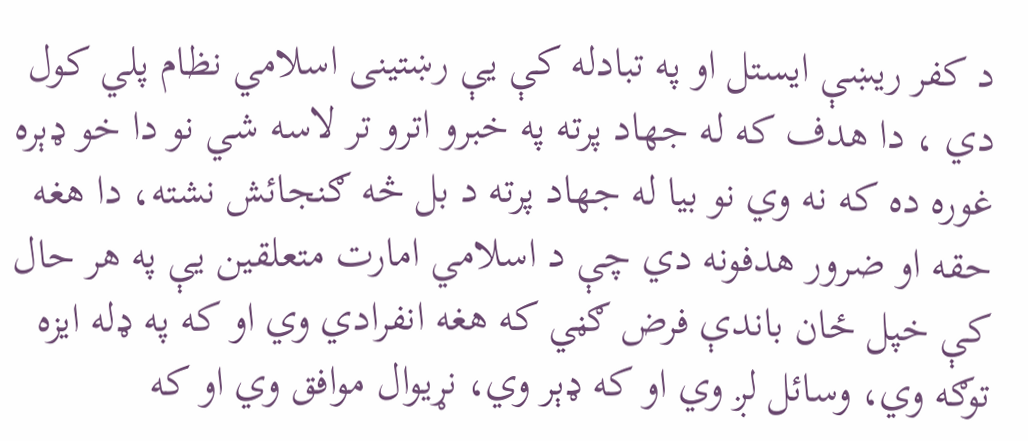د کفر ريښې ايستل او په تبادله کې يې رښتينی اسلامي نظام پلي کول دي ، دا هدف که له جهاد پرته په خبرو اترو تر لاسه شي نو دا خو ډېره غوره ده که نه وي نو بيا له جهاد پرته د بل څه ګنجائش نشته، دا هغه حقه او ضرور هدفونه دي چې د اسلامي امارت متعلقين يې په هر حال کې خپل ځان باندې فرض ګڼي که هغه انفرادي وي او که په ډله ايزه توګه وي، وسائل لږ وي او که ډېر وي، نړيوال موافق وي او که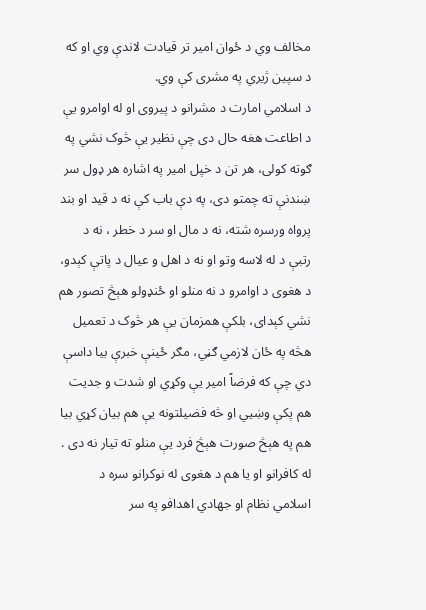مخالف وي د ځوان امير تر قيادت لاندې وي او که د سپين ژيري په مشری کې وي.
د اسلامي امارت د مشرانو د پيروی او له اوامرو يې د اطاعت هغه حال دی چې نظير يې څوک نشي په ګوته کولی، هر تن د خپل امير په اشاره هر ډول سر ښندنې ته چمتو دی، په دې باب کې نه د قيد او بند پرواه ورسره شته، نه د مال او سر د خطر ، نه د رتبې د له لاسه وتو او نه د اهل و عيال د پاتې کېدو، د هغوی د اوامرو د نه منلو او ځنډولو هېڅ تصور هم نشي کېدای، بلکې همزمان يې هر څوک د تعميل هڅه په ځان لازمي ګڼي، مګر ځينې خبرې بيا داسې دي چې که فرضاً امير يې وکړي او شدت و جديت هم پکې وښيي او څه فضيلتونه يې هم بيان کړي بيا هم په هېڅ صورت هېڅ فرد يې منلو ته تيار نه دی .
له کافرانو او يا هم د هغوی له نوکرانو سره د اسلامي نظام او جهادي اهدافو په سر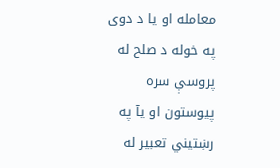معامله او يا د دوی په خوله د صلح له پروسې سره پيوستون او يآ په رښتيني تعبير له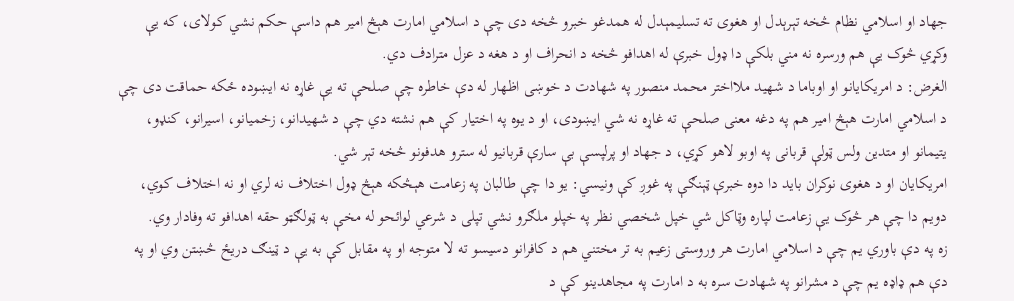جهاد او اسلامي نظام څخه تېرېدل او هغوی ته تسليمېدل له همدغو خبرو څخه دی چې د اسلامي امارت هېڅ امير هم داسې حکم نشي کولای، که يې وکړي څوک يې هم ورسره نه مني بلکې دا ډول خبرې له اهدافو څخه د انحراف او د هغه د عزل مترادف دي.
الغرض: د امريکايانو او اوباما د شهيد ملااختر محمد منصور په شهادت د خوښی اظهار له دې خاطره چې صلحې ته يې غاړه نه ايښوده ځکه حماقت دی چې د اسلامي امارت هېڅ امير هم په دغه معنی صلحې ته غاړه نه شي ايښودی، او د يوه په اختيار کې هم نشته دي چې د شهيدانو، زخميانو، اسيرانو، کنډو، يتيمانو او متدين ولس ټولې قربانی په اوبو لاهو کړي، د جهاد او پرلپسې بې سارې قربانيو له سترو هدفونو څخه تېر شي.
امريکايان او د هغوی نوکران بايد دا دوه خبرې ټېنګې په غوږ کې ونيسي: يو دا چې طالبان په زعامت هېڅکه هېڅ ډول اختلاف نه لري او نه اختلاف کوي، دويم دا چې هر څوک يې زعامت لپاره وټاکل شي خپل شخصي نظر په خپلو ملګرو نشي تپلی د شرعي لوائحو له مخې به ټولګټو حقه اهدافو ته وفادار وي.
زه په دې باوري يم چې د اسلامي امارت هر وروستی زعيم به تر مختني هم د کافرانو دسيسو ته لا متوجه او په مقابل کې به يې د ټينګ دريځ څښتن وي او په دې هم ډاډه يم چې د مشرانو په شهادت سره به د امارت په مجاهدينو کې د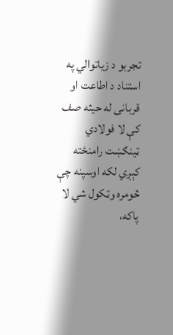تجربو د زياتوالي په استناد د اطاعت او قربانی له حيثه صف کې لا فولادي ټينګښت رامنځته کېږي لکه اوسپنه چې څومره وټکول شي لا پاکه،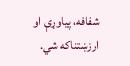شفافه، پياوړې او ارزښتناکه شي.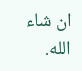ان شاء الله.